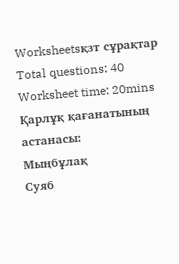Worksheetsқзт сұрақтар
Total questions: 40
Worksheet time: 20mins
Қарлұқ қағанатының астанасы:
Мыңбұлақ
Суяб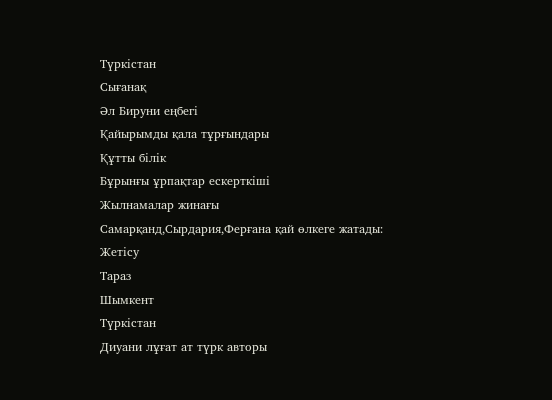Түркістан
Сығанақ
Әл Бируни еңбегі
Қайырымды қала тұрғындары
Құтты білік
Бұрынғы ұрпақтар ескерткіші
Жылнамалар жинағы
Самарқанд,Сырдария,Ферғана қай өлкеге жатады:
Жетісу
Тараз
Шымкент
Түркістан
Диуани лұғат ат түрк авторы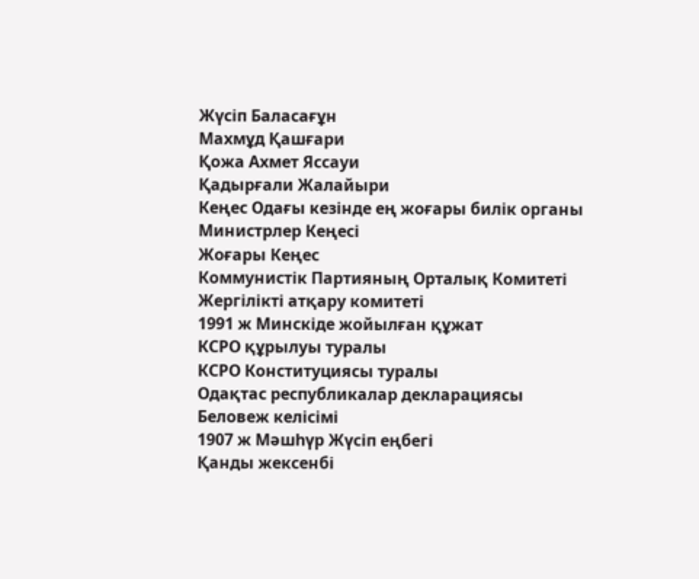Жүсіп Баласағұн
Махмұд Қашғари
Қожа Ахмет Яссауи
Қадырғали Жалайыри
Кеңес Одағы кезінде ең жоғары билік органы
Министрлер Кеңесі
Жоғары Кеңес
Коммунистік Партияның Орталық Комитеті
Жергілікті атқару комитеті
1991 ж Минскіде жойылған құжат
КСРО құрылуы туралы
КСРО Конституциясы туралы
Одақтас республикалар декларациясы
Беловеж келісімі
1907 ж Мәшһүр Жүсіп еңбегі
Қанды жексенбі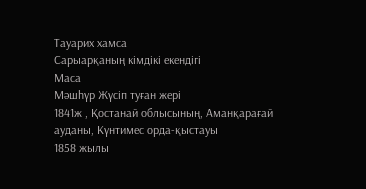Тауарих хамса
Сарыарқаның кімдікі екендігі
Маса
Мәшһүр Жүсіп туған жері
1841ж , Қостанай облысының, Аманқарағай ауданы, Күнтимес орда-қыстауы
1858 жылы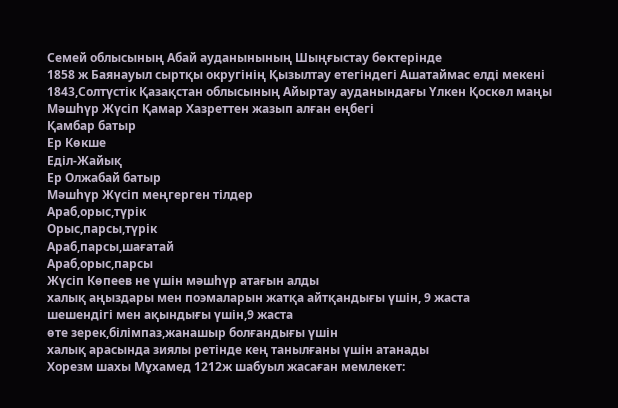Семей облысының Абай ауданынының Шыңғыстау бөктерінде
1858 ж Баянауыл сыртқы округінің Қызылтау етегіндегі Ашатаймас елді мекені
1843,Солтүстік Қазақстан облысының Айыртау ауданындағы Үлкен Қоскөл маңы
Мәшһүр Жүсіп Қамар Хазреттен жазып алған еңбегі
Қамбар батыр
Ер Көкше
Еділ-Жайық
Ер Олжабай батыр
Мәшһүр Жүсіп меңгерген тілдер
Араб,орыс,түрік
Орыс,парсы,түрік
Араб,парсы,шағатай
Араб,орыс,парсы
Жүсіп Көпеев не үшін мәшһүр атағын алды
халық аңыздары мен поэмаларын жатқа айтқандығы үшін, 9 жаста
шешендігі мен ақындығы үшін,9 жаста
өте зерек,білімпаз,жанашыр болғандығы үшін
халық арасында зиялы ретінде кең танылғаны үшін атанады
Хорезм шахы Мұхамед 1212ж шабуыл жасаған мемлекет: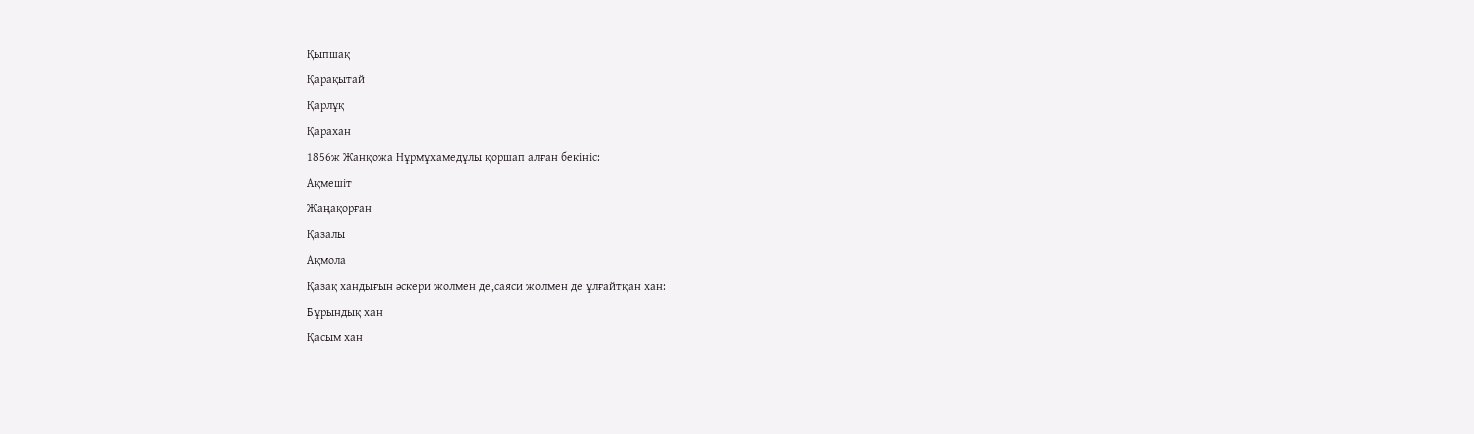Қыпшақ
Қарақытай
Қарлұқ
Қарахан
1856ж Жанқожа Нұрмұхамедұлы қоршап алған бекініс:
Ақмешіт
Жаңақорған
Қазалы
Ақмола
Қазақ хандығын әскери жолмен де,саяси жолмен де ұлғайтқан хан:
Бұрындық хан
Қасым хан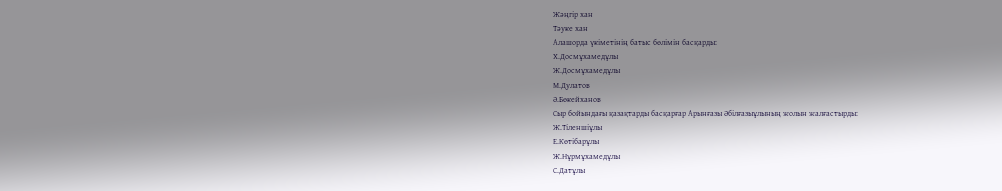Жәңгір хан
Тәуке хан
Алашорда үкіметінің батыс бөлімін басқарды:
Х.Досмұхамедұлы
Ж.Досмұхамедұлы
М.Дулатов
Ә.Бөкейханов
Сыр бойындағы қазақтарды басқарғар Арынғазы Әбілғазыұлының жолын жалғастырды:
Ж.Тіленшіұлы
Е.Көтібарұлы
Ж.Нұрмұхамедұлы
С.Датұлы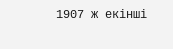1907 ж екінші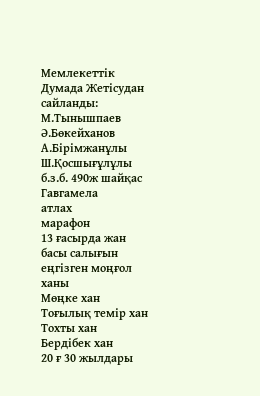Мемлекеттік Думада Жетісудан сайланды:
М.Тынышпаев
Ә.Бөкейханов
А.Бірімжанұлы
Ш.Қосшығұлұлы
б.з.б. 490ж шайқас
Гавгамела
атлах
марафон
13 ғасырда жан басы салығын еңгізген моңғол ханы
Мөңке хан
Тоғылық темір хан
Тохты хан
Бердібек хан
20 ғ 30 жылдары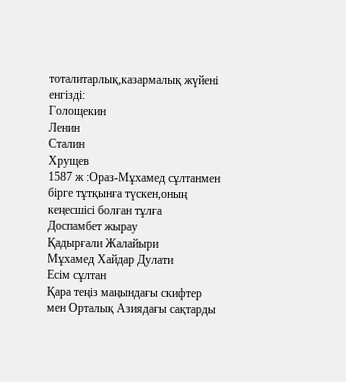тоталитарлық,казармалық жүйені енгізді:
Голощекин
Ленин
Сталин
Хрущев
1587 ж :Ораз-Мұхамед сұлтанмен бірге тұтқынға түскен,оның кеңесшісі болған тұлға
Доспамбет жырау
Қадырғали Жалайыри
Мұхамед Хайдар Дулати
Есім сұлтан
Қара теңіз маңындағы скифтер мен Орталық Азиядағы сақтарды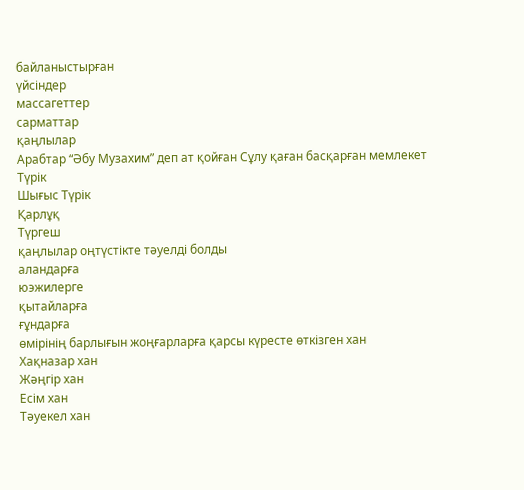байланыстырған
үйсіндер
массагеттер
сарматтар
қаңлылар
Арабтар “Әбу Музахим” деп ат қойған Сұлу қаған басқарған мемлекет
Түрік
Шығыс Түрік
Қарлұқ
Түргеш
қаңлылар оңтүстікте тәуелді болды
аландарға
юэжилерге
қытайларға
ғұндарға
өмірінің барлығын жоңғарларға қарсы күресте өткізген хан
Хақназар хан
Жәңгір хан
Есім хан
Тәуекел хан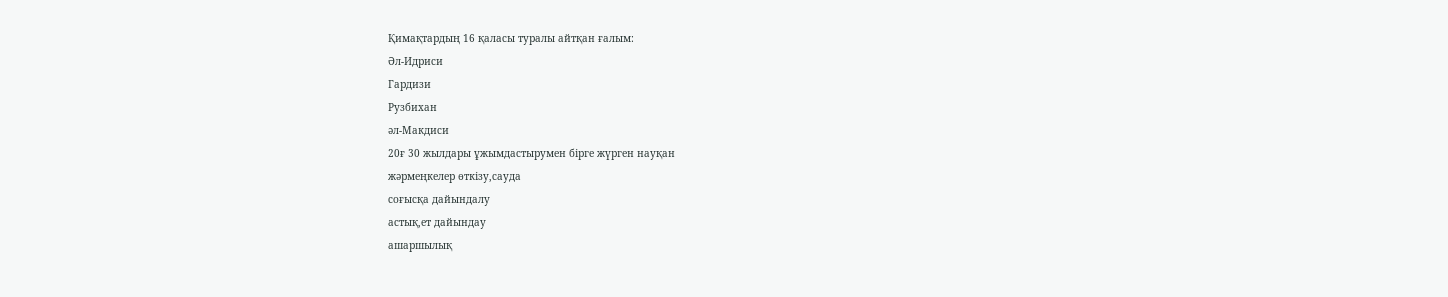Қимақтардың 16 қаласы туралы айтқан ғалым:
Әл-Идриси
Гардизи
Рузбихан
әл-Макдиси
20ғ 30 жылдары ұжымдастырумен бірге жүрген науқан
жәрмеңкелер өткізу,сауда
соғысқа дайындалу
астық,ет дайындау
ашаршылық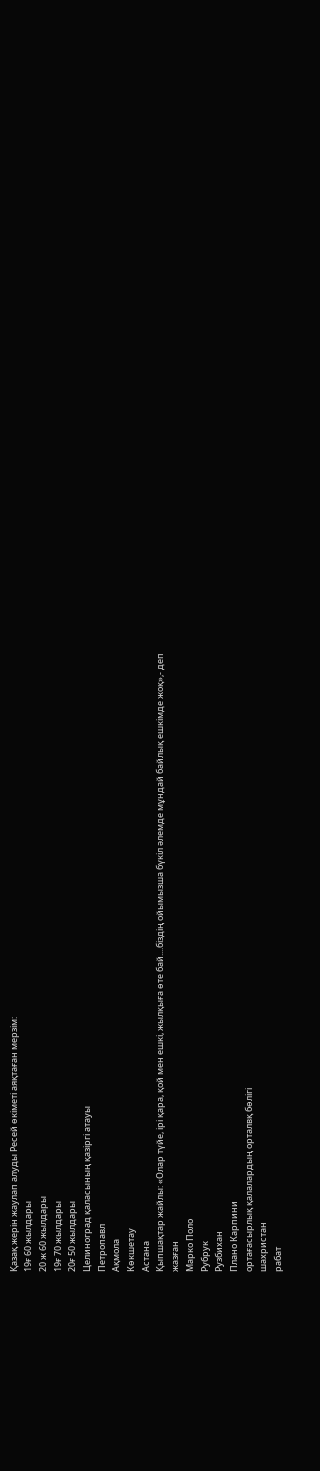Қазақ жерін жаулап алуды Ресей өкіметі аяқтаған мерзім:
19ғ 60 жылдары
20 ж 60 жылдары
19ғ 70 жылдары
20ғ 50 жылдары
Целиноград қаласының қазіргі атауы
Петропавл
Ақмола
Көкшетау
Астана
Қыпшақтар жайлы: «Олар түйе, ірі қара, қой мен ешкі, жылқыға өте бай....біздің ойымызша бүкіл әлемде мұндай байлық ешкімде жоқ»,- деп жазған
Марко Поло
Рубрук
Рузбихан
Плано Карпини
ортағасырлық қалалардың орталвқ бөлігі
шахристан
рабат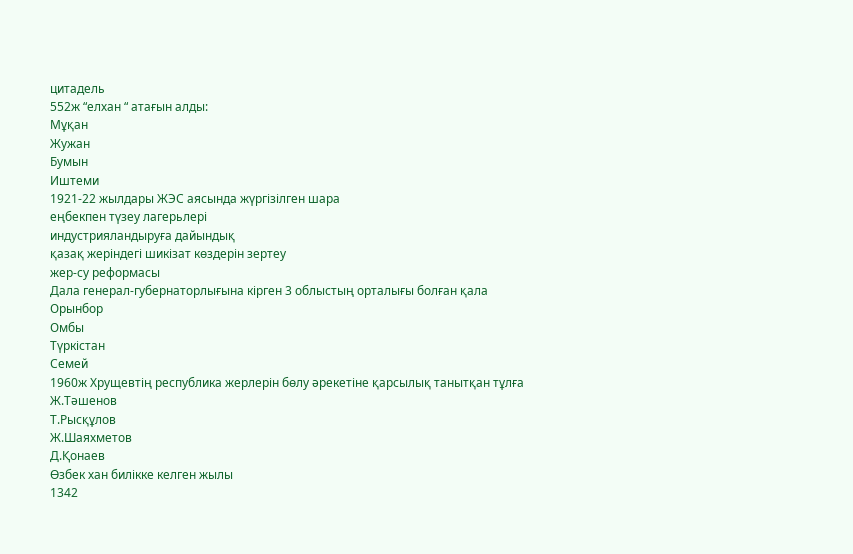цитадель
552ж “елхан “ атағын алды:
Мұқан
Жужан
Бумын
Иштеми
1921-22 жылдары ЖЭС аясында жүргізілген шара
еңбекпен түзеу лагерьлері
индустрияландыруға дайындық
қазақ жеріндегі шикізат көздерін зертеу
жер-су реформасы
Дала генерал-губернаторлығына кірген 3 облыстың орталығы болған қала
Орынбор
Омбы
Түркістан
Семей
1960ж Хрущевтің республика жерлерін бөлу әрекетіне қарсылық танытқан тұлға
Ж.Тәшенов
Т.Рысқұлов
Ж.Шаяхметов
Д.Қонаев
Өзбек хан билікке келген жылы
1342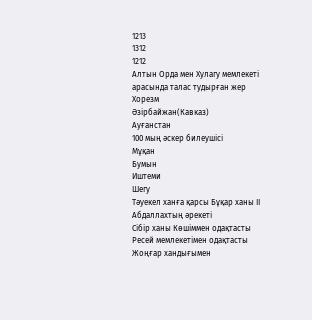1213
1312
1212
Алтын Орда мен Хулагу мемлекеті арасында талас тудырған жер
Хорезм
Әзірбайжан(Кавказ)
Ауғанстан
100 мың әскер билеушісі
Мұқан
Бумын
Иштеми
Шегу
Тәуекел ханға қарсы Бұқар ханы ІІ Абдаллахтың әрекеті
Сібір ханы Көшіммен одақтасты
Ресей мемлекетімен одақтасты
Жоңғар хандығымен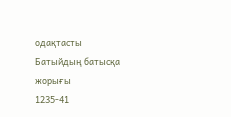одақтасты
Батыйдың батысқа жорығы
1235-41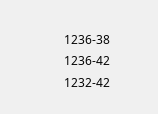1236-38
1236-42
1232-42